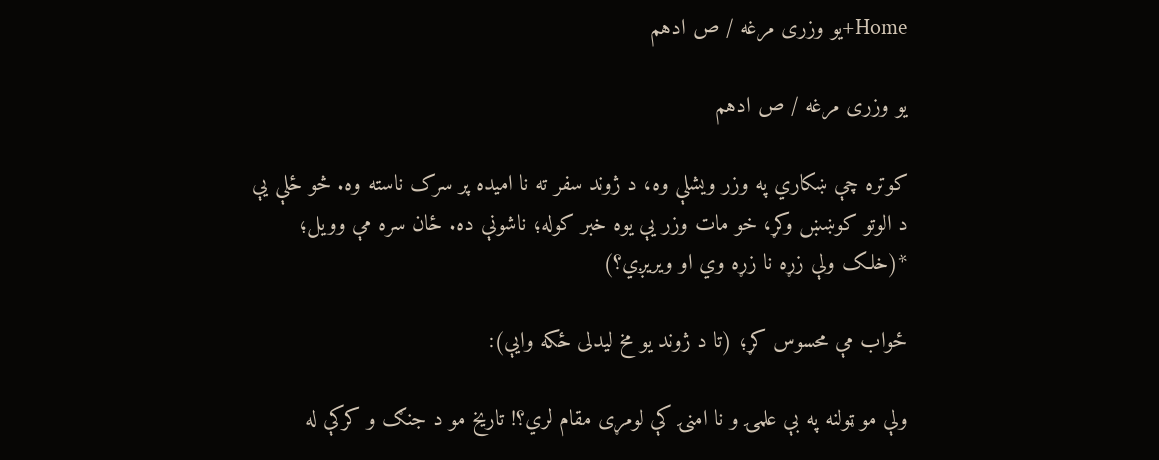Home+یو وزری مرغه / ص ادهم

یو وزری مرغه / ص ادهم

کوتره چې ښکاري په وزر ویشلې وه، د ژوند سفر ته نا امیده پر سرک ناسته وه. څو ځلې یې د الوتو کوښښ وکړ، خو مات وزر یې یوه خبر کوله؛ ناشونې ده. ځان سره مې وویل؛ *(خلک ولې زړه نا زړه وي او ویریږي؟)

ځواب مې محسوس کړ؛ (تا د ژوند یو مخ لیدلی ځکه وایې):

ولې مو ټولنه په بې علمۍ و نا امنۍ کې لومړی مقام لري؟! تاریخ مو د جنګ و کرکې له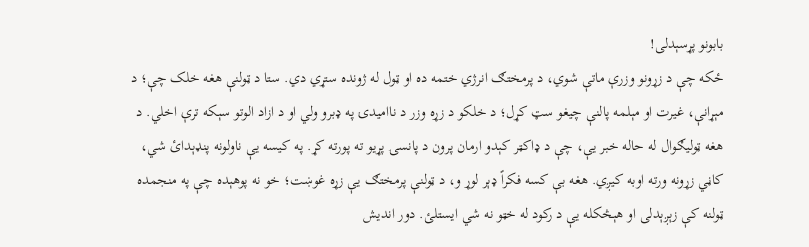بابونو پړسېدلی!
ځکه چې د زړونو وزرې ماتې شوي، د پرمختګ انرژي ختمه ده او ټول له ژونده ستړي دي. ستا د ټولنې هغه خلک چې؛ د مېړانې، غیرت او مېلمه پالنې چیغو سټ کړل؛ د خلکو د زړه وزر د ناامیدۍ په ډبرو ولي او د ازاد الوتو سېکه ترې اخلي. د هغه ټولیګوال له حاله خبر یې، چې د ډاکټر کېدو ارمان پرون د پانسۍ پړیو ته پورته کړ. په کیسه یې ناولونه پنډېدائ شي، کاڼي زړونه ورته اوبه کیږي. هغه بې کسه فکراً ډېر لوړ و، د ټولنې پرمختګ یې زړه غوښت؛ خو نه پوهېده چې په منجمده ټولنه کې زېږېدلی او هېڅکله یې د رکود له خټو نه شي ایستلئ. دور اندیش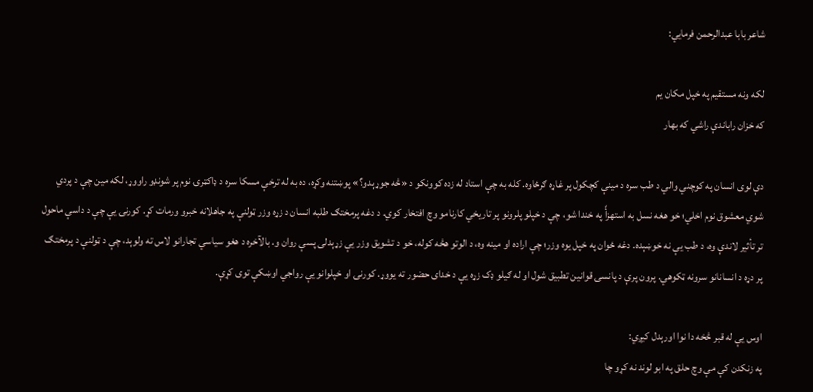شاعر بابا عبدالرحمن فرمایي:

لکه ونه مستقیم په خپل مکان یم
که خزان راباندې راشي که بهار

دې لوی انسان په کوچني والي د طب سره د مینې کچکول پر غاړه ګرځاوه. کله به چې استاد له زده کوونکو د «څه جوړېدو؟» پوښتنه وکړه، ده به له ترخې مسکا سره د ډاکټرۍ نوم پر شونډو راووړ، لکه مین چې د پردي شوي معشوق نوم اخلي؛ خو هغه نسل به استهزأً په خندا شو، چې د خپلو پلرونو پر تاریخي کارنامو وچ افتخار کوي. د دغه پرمختګ طلبه انسان د زړه وزر ټولنې په جاهلانه خبرو ورمات کړ. کورنۍ یې چې د داسې ماحول تر تأثیر لاندې وه، د طب یې نه خوښېده. دغه ځوان په خپل یوه وزر؛ چې اراده او مینه وه، د الوتو هڅه کوله، خو د تشویق وزر یې زړېدلی پسې روان و. بالآخره د هغو سیاسي تجارانو لاس ته ولوېد، چې د ټولنې د پرمختګ پر دړه د انسانانو سرونه ټکوهي. پرون پرې د پانسۍ قوانین تطبیق شول او له ګیلو ډک زړه یې د خدای حضور ته یووړ. کورنۍ او خپلوانو یې رواجي اوښکې توی کړې.

اوس یې له قبر څخه دا نوا اورېدل کیږي:
په زنکدن کې مې وچ حلق په ابو لوند نه کړو چا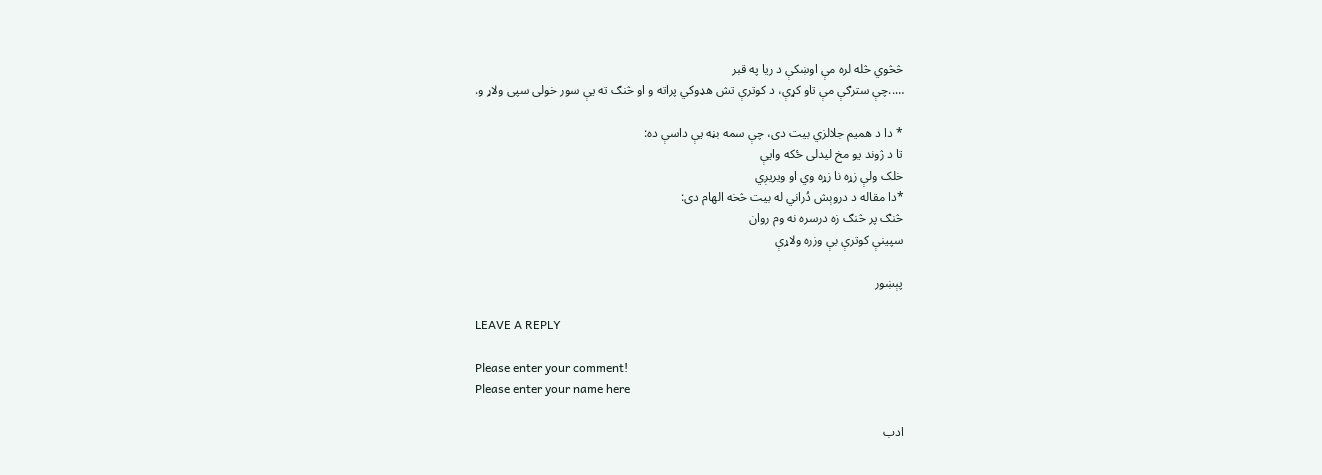څڅوي څله لره مې اوښکې د ریا په قبر
…..چې سترګې مې تاو کړې، د کوترې تش هډوکي پراته و او څنګ ته یې سور خولی سپی ولاړ و.

* دا د همیم جلالزي بیت دی، چې سمه بڼه یې داسې ده:
تا د ژوند یو مخ لیدلی ځکه وایې
خلک ولې زړه نا زړه وي او ویریږي
*دا مقاله د دروېش دُراني له بیت څخه الهام دی:
څنګ پر څنګ زه درسره نه وم روان
سپینې کوترې بې وزره ولاړې

پېښور

LEAVE A REPLY

Please enter your comment!
Please enter your name here

ادب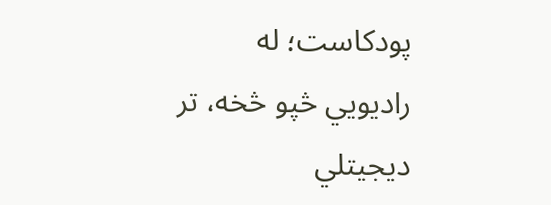پودکاست؛ له رادیويي څپو څخه، تر دیجیتلي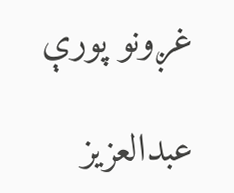غږونو پورې

عبدالعزیز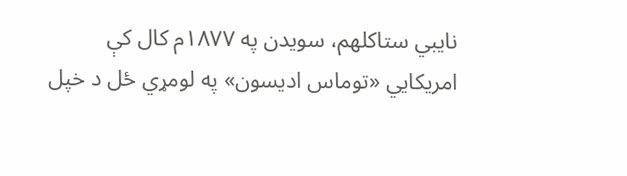نایبي ستاکلهم، سویدن په ۱۸۷۷م کال کې امریکایي «توماس ادیسون» په لومړي ځل د خپل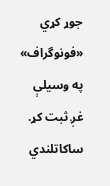جوړ کړي «فونوگراف» په وسیلې غږ ثبت کړ. ساکاتلندي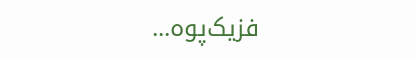فزیک‌پوه...